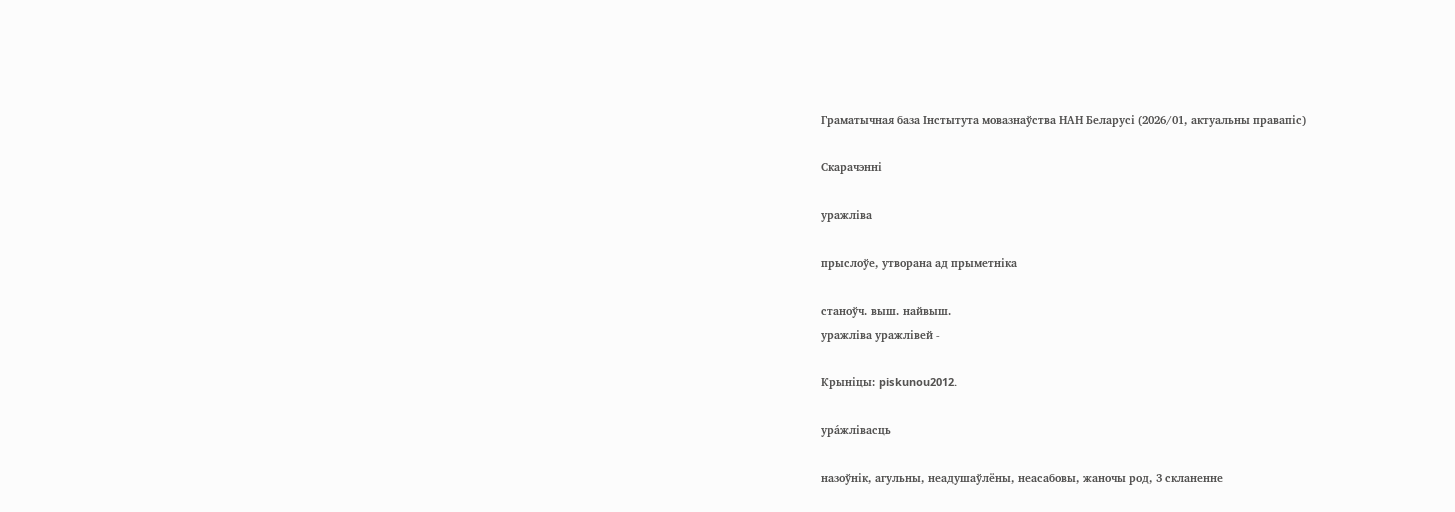Граматычная база Інстытута мовазнаўства НАН Беларусі (2026/01, актуальны правапіс)

Скарачэнні

уражліва

прыслоўе, утворана ад прыметніка

станоўч. выш. найвыш.
уражліва уражлівей -

Крыніцы: piskunou2012.

ура́жлівасць

назоўнік, агульны, неадушаўлёны, неасабовы, жаночы род, 3 скланенне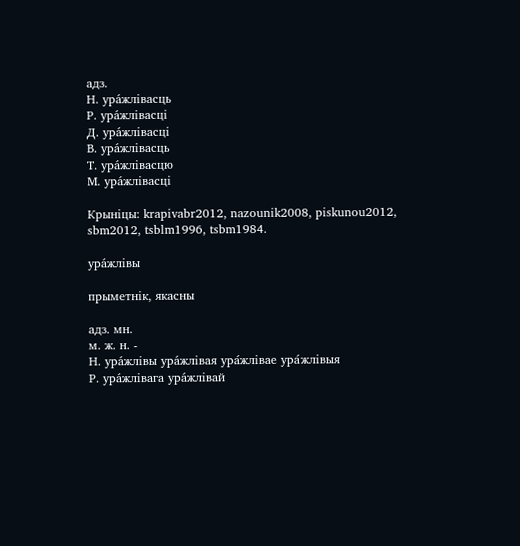адз.
Н. ура́жлівасць
Р. ура́жлівасці
Д. ура́жлівасці
В. ура́жлівасць
Т. ура́жлівасцю
М. ура́жлівасці

Крыніцы: krapivabr2012, nazounik2008, piskunou2012, sbm2012, tsblm1996, tsbm1984.

ура́жлівы

прыметнік, якасны

адз. мн.
м. ж. н. -
Н. ура́жлівы ура́жлівая ура́жлівае ура́жлівыя
Р. ура́жлівага ура́жлівай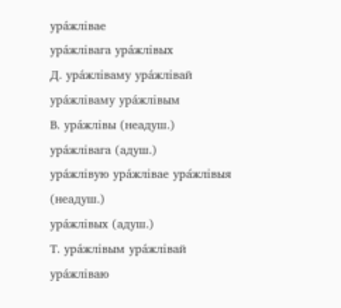ура́жлівае
ура́жлівага ура́жлівых
Д. ура́жліваму ура́жлівай ура́жліваму ура́жлівым
В. ура́жлівы (неадуш.)
ура́жлівага (адуш.)
ура́жлівую ура́жлівае ура́жлівыя (неадуш.)
ура́жлівых (адуш.)
Т. ура́жлівым ура́жлівай
ура́жліваю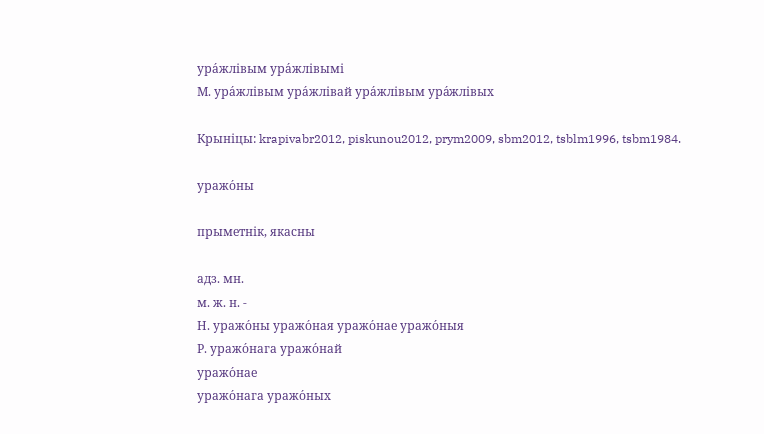ура́жлівым ура́жлівымі
М. ура́жлівым ура́жлівай ура́жлівым ура́жлівых

Крыніцы: krapivabr2012, piskunou2012, prym2009, sbm2012, tsblm1996, tsbm1984.

уражо́ны

прыметнік, якасны

адз. мн.
м. ж. н. -
Н. уражо́ны уражо́ная уражо́нае уражо́ныя
Р. уражо́нага уражо́най
уражо́нае
уражо́нага уражо́ных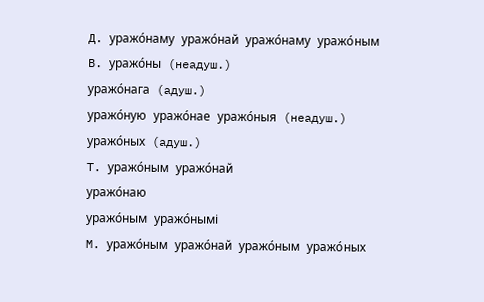Д. уражо́наму уражо́най уражо́наму уражо́ным
В. уражо́ны (неадуш.)
уражо́нага (адуш.)
уражо́ную уражо́нае уражо́ныя (неадуш.)
уражо́ных (адуш.)
Т. уражо́ным уражо́най
уражо́наю
уражо́ным уражо́нымі
М. уражо́ным уражо́най уражо́ным уражо́ных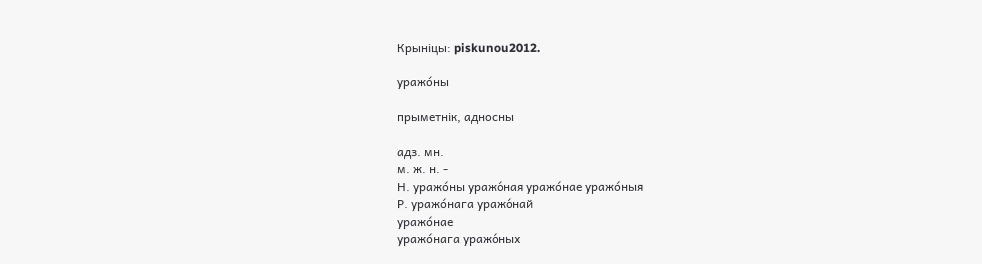Крыніцы: piskunou2012.

уражо́ны

прыметнік, адносны

адз. мн.
м. ж. н. -
Н. уражо́ны уражо́ная уражо́нае уражо́ныя
Р. уражо́нага уражо́най
уражо́нае
уражо́нага уражо́ных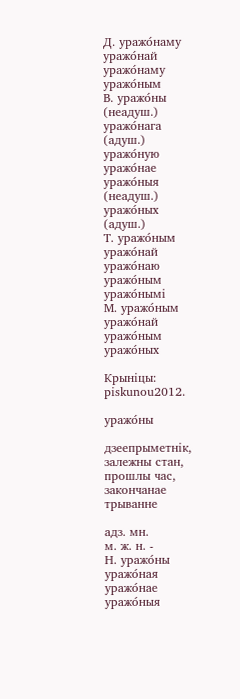Д. уражо́наму уражо́най уражо́наму уражо́ным
В. уражо́ны (неадуш.)
уражо́нага (адуш.)
уражо́ную уражо́нае уражо́ныя (неадуш.)
уражо́ных (адуш.)
Т. уражо́ным уражо́най
уражо́наю
уражо́ным уражо́нымі
М. уражо́ным уражо́най уражо́ным уражо́ных

Крыніцы: piskunou2012.

уражо́ны

дзеепрыметнік, залежны стан, прошлы час, закончанае трыванне

адз. мн.
м. ж. н. -
Н. уражо́ны уражо́ная уражо́нае уражо́ныя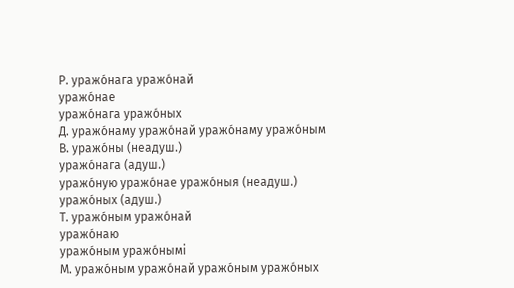Р. уражо́нага уражо́най
уражо́нае
уражо́нага уражо́ных
Д. уражо́наму уражо́най уражо́наму уражо́ным
В. уражо́ны (неадуш.)
уражо́нага (адуш.)
уражо́ную уражо́нае уражо́ныя (неадуш.)
уражо́ных (адуш.)
Т. уражо́ным уражо́най
уражо́наю
уражо́ным уражо́нымі
М. уражо́ным уражо́най уражо́ным уражо́ных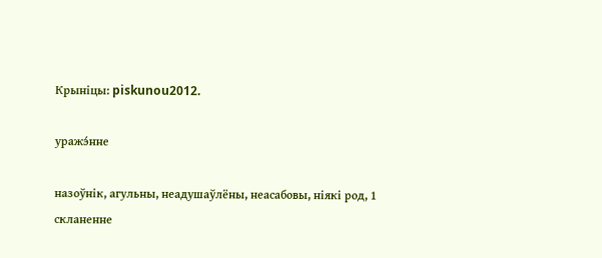Крыніцы: piskunou2012.

уражэ́нне

назоўнік, агульны, неадушаўлёны, неасабовы, ніякі род, 1 скланенне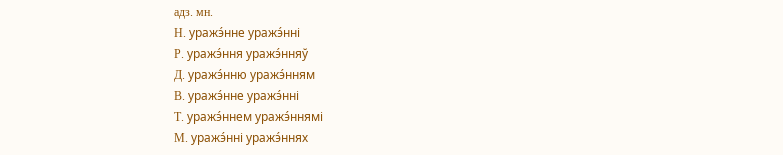адз. мн.
Н. уражэ́нне уражэ́нні
Р. уражэ́ння уражэ́нняў
Д. уражэ́нню уражэ́нням
В. уражэ́нне уражэ́нні
Т. уражэ́ннем уражэ́ннямі
М. уражэ́нні уражэ́ннях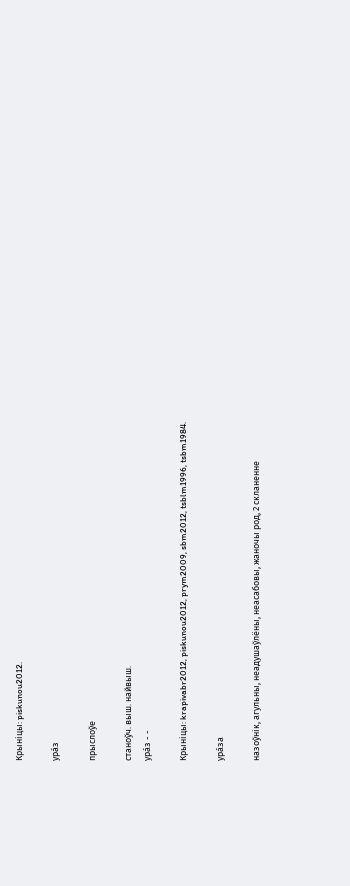Крыніцы: piskunou2012.

ура́з

прыслоўе

станоўч. выш. найвыш.
ура́з - -

Крыніцы: krapivabr2012, piskunou2012, prym2009, sbm2012, tsblm1996, tsbm1984.

ура́за

назоўнік, агульны, неадушаўлёны, неасабовы, жаночы род, 2 скланенне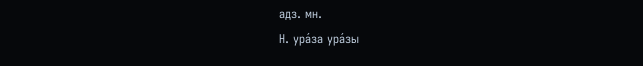адз. мн.
Н. ура́за ура́зы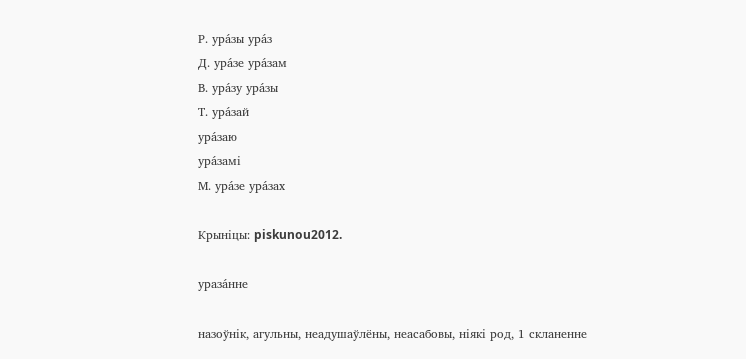Р. ура́зы ура́з
Д. ура́зе ура́зам
В. ура́зу ура́зы
Т. ура́зай
ура́заю
ура́замі
М. ура́зе ура́зах

Крыніцы: piskunou2012.

ураза́нне

назоўнік, агульны, неадушаўлёны, неасабовы, ніякі род, 1 скланенне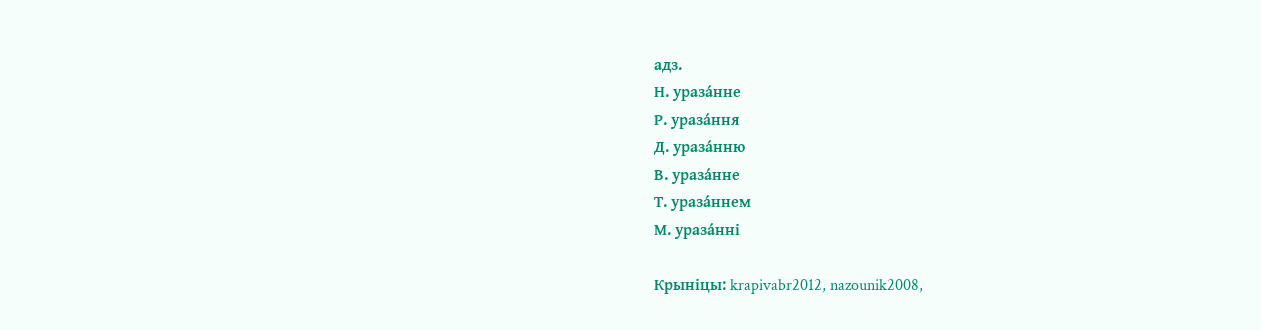адз.
Н. ураза́нне
Р. ураза́ння
Д. ураза́нню
В. ураза́нне
Т. ураза́ннем
М. ураза́нні

Крыніцы: krapivabr2012, nazounik2008,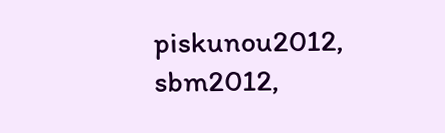piskunou2012, sbm2012,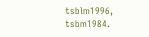tsblm1996, tsbm1984.